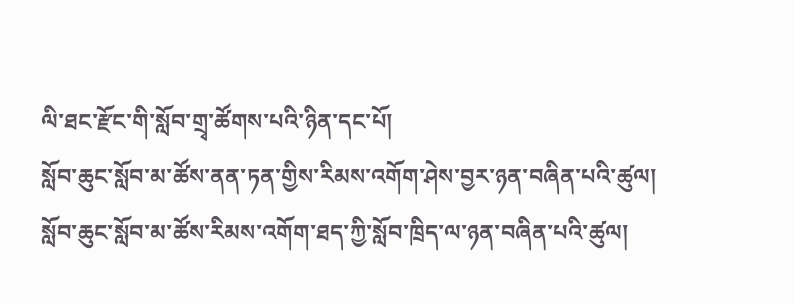ལི་ཐང་རྫོང་གི་སློབ་གྲྭ་ཚོགས་པའི་ཉིན་དང་པོ།
སློབ་ཆུང་སློབ་མ་ཚོས་ནན་ཏན་གྱིས་རིམས་འགོག་ཤེས་བྱར་ཉན་བཞིན་པའི་ཚུལ།
སློབ་ཆུང་སློབ་མ་ཚོས་རིམས་འགོག་ཐད་ཀྱི་སློབ་ཁྲིད་ལ་ཉན་བཞིན་པའི་ཚུལ།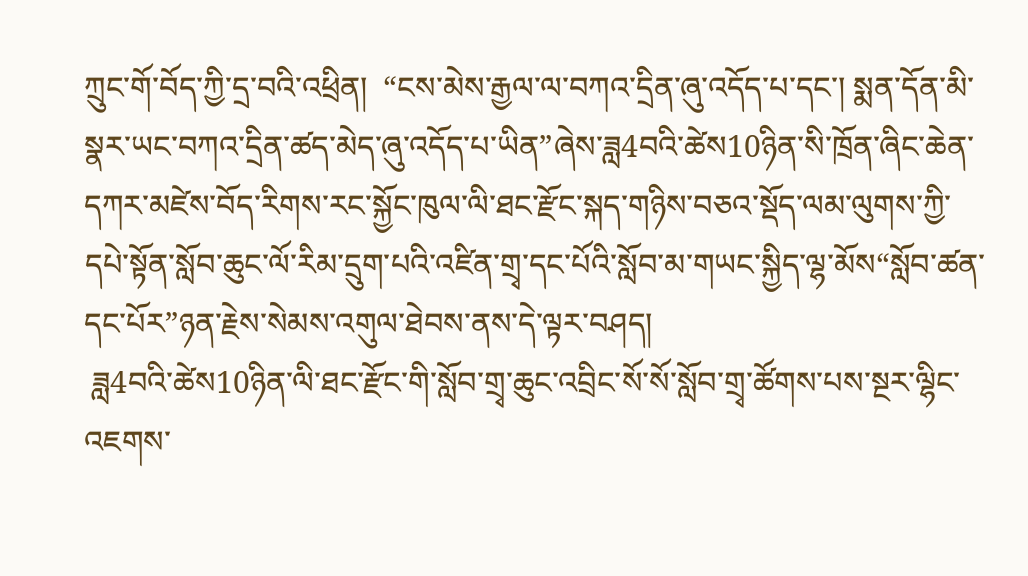ཀྲུང་གོ་བོད་ཀྱི་དྲ་བའི་འཕྲིན།  “ངས་མེས་རྒྱལ་ལ་བཀའ་དྲིན་ཞུ་འདོད་པ་དང་། སྨན་དོན་མི་སྣར་ཡང་བཀའ་དྲིན་ཚད་མེད་ཞུ་འདོད་པ་ཡིན”ཞེས་ཟླ4བའི་ཚེས10ཉིན་སི་ཁྲོན་ཞིང་ཆེན་དཀར་མཛེས་བོད་རིགས་རང་སྐྱོང་ཁུལ་ལི་ཐང་རྫོང་སྐད་གཉིས་བཅའ་སྡོད་ལམ་ལུགས་ཀྱི་དཔེ་སྟོན་སློབ་ཆུང་ལོ་རིམ་དྲུག་པའི་འཛིན་གྲྭ་དང་པོའི་སློབ་མ་གཡང་སྐྱིད་ལྷ་མོས“སློབ་ཚན་དང་པོར”ཉན་རྗེས་སེམས་འགུལ་ཐེབས་ནས་དེ་ལྟར་བཤད།
 ཟླ4བའི་ཚེས10ཉིན་ལི་ཐང་རྫོང་གི་སློབ་གྲྭ་ཆུང་འབྲིང་སོ་སོ་སློབ་གྲྭ་ཚོགས་པས་སྔར་ལྷིང་འཇགས་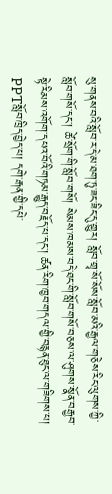སུ་གནས་བའི་སློབ་ར་དེ་མ་ཐག་ཏུ་ཟང་ཟིང་དུ་གྱུར། སློབ་གྲྭ་སོ་སོས་སློབ་མའི་རྒྱལ་གཅེས་རིང་ལུགས་ཀྱི་སློབ་གསོ་དང་། ཚེ་སྲོག་གི་སློབ་གསོ། སེམས་ཁམས་བདེ་ཐང་གི་སློབ་གསོ་བཅས་ལ་ཤུགས་སྣོན་བརྒྱབ་སྟེ་རིམས་འགོག་དཔའ་བོའི་གཏམ་རྒྱུད་བརྗོད་པ་དང་། ཚན་རིག་ཁྱབ་གདལ་གྱི་བརྙན་ཐུང་ལ་གཟིགས་པ། PPTསློབ་ཁྲིད་བྱེད་པ། དགེ་རྒན་གྱི་དཔེ་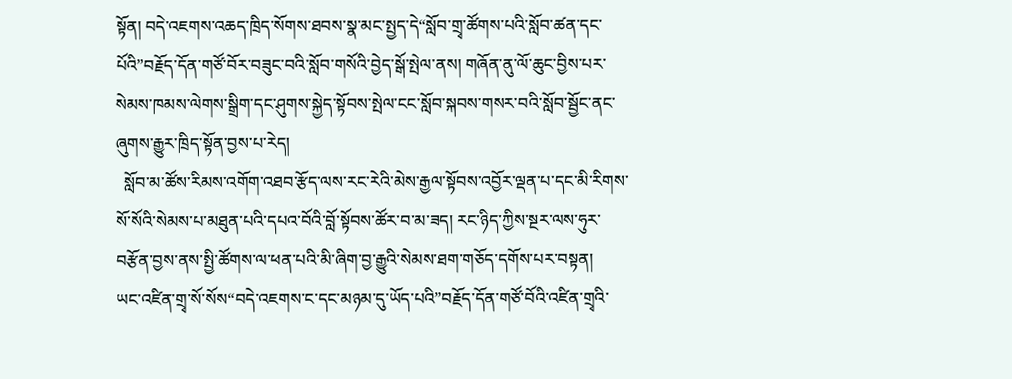སྟོན། བདེ་འཇགས་འཆད་ཁྲིད་སོགས་ཐབས་སྣ་མང་སྤྱད་དེ“སློབ་གྲྭ་ཚོགས་པའི་སློབ་ཚན་དང་པོའི”བརྗོད་དོན་གཙོ་བོར་བཟུང་བའི་སློབ་གསོའི་བྱེད་སྒོ་སྤེལ་ནས། གཞོན་ནུ་ལོ་ཆུང་བྱིས་པར་སེམས་ཁམས་ལེགས་སྒྲིག་དང་ཤུགས་སྐྱེད་སྟོབས་སྤེལ་ངང་སློབ་སྐབས་གསར་བའི་སློབ་སྦྱོང་ནང་ཞུགས་རྒྱུར་ཁྲིད་སྟོན་བྱས་པ་རེད།
  སློབ་མ་ཚོས་རིམས་འགོག་འཐབ་རྩོད་ལས་རང་རེའི་མེས་རྒྱལ་སྟོབས་འབྱོར་ལྡན་པ་དང་མི་རིགས་སོ་སོའི་སེམས་པ་མཐུན་པའི་དཔའ་བོའི་བློ་སྟོབས་ཚོར་བ་མ་ཟད། རང་ཉིད་ཀྱིས་སྔར་ལས་ཧུར་བརྩོན་བྱས་ནས་སྤྱི་ཚོགས་ལ་ཕན་པའི་མི་ཞིག་བྱ་རྒྱུའི་སེམས་ཐག་གཅོད་དགོས་པར་བསྟན།
ཡང་འཛིན་གྲྭ་སོ་སོས“བདེ་འཇགས་ང་དང་མཉམ་དུ་ཡོད་པའི”བརྗོད་དོན་གཙོ་བོའི་འཛིན་གྲྭའི་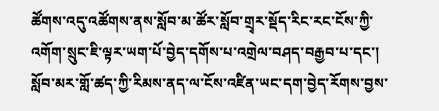ཚོགས་འདུ་འཚོགས་ནས་སློབ་མ་ཚོར་སློབ་གྲྭར་སྡོད་རིང་རང་ངོས་ཀྱི་འགོག་སྲུང་ཇི་ལྟར་ཡག་པོ་བྱེད་དགོས་པ་འགྲེལ་བཤད་བརྒྱབ་པ་དང་། སློབ་མར་གློ་ཚད་ཀྱི་རིམས་ནད་ལ་ངོས་འཛིན་ཡང་དག་བྱེད་རོགས་བྱས་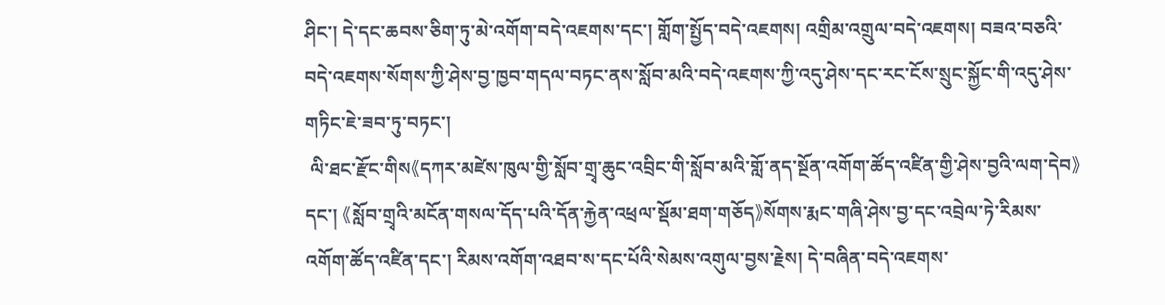ཤིང་། དེ་དང་ཆབས་ཅིག་ཏུ་མེ་འགོག་བདེ་འཇགས་དང་། གློག་སྤྱོད་བདེ་འཇགས། འགྲིམ་འགྲུལ་བདེ་འཇགས། བཟའ་བཅའི་བདེ་འཇགས་སོགས་ཀྱི་ཤེས་བྱ་ཁྱབ་གདལ་བཏང་ནས་སློབ་མའི་བདེ་འཇགས་ཀྱི་འདུ་ཤེས་དང་རང་ངོས་སྲུང་སྐྱོང་གི་འདུ་ཤེས་གཏིང་ཇེ་ཟབ་ཏུ་བཏང་།
 ལི་ཐང་རྫོང་གིས《དཀར་མཛེས་ཁུལ་གྱི་སློབ་གྲྭ་ཆུང་འབྲིང་གི་སློབ་མའི་གློ་ནད་སྔོན་འགོག་ཚོད་འཛིན་གྱི་ཤེས་བྱའི་ལག་དེབ》དང་། 《སློབ་གྲྭའི་མངོན་གསལ་དོད་པའི་དོན་རྐྱེན་འཕྲལ་སྡོམ་ཐག་གཅོད》སོགས་རྨང་གཞི་ཤེས་བྱ་དང་འབྲེལ་ཏེ་རིམས་འགོག་ཚོད་འཛིན་དང་། རིམས་འགོག་འཐབ་ས་དང་པོའི་སེམས་འགུལ་བྱས་རྗེས། དེ་བཞིན་བདེ་འཇགས་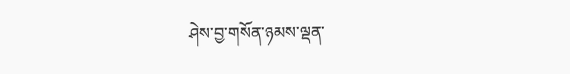ཤེས་བྱ་གསོན་ཉམས་ལྡན་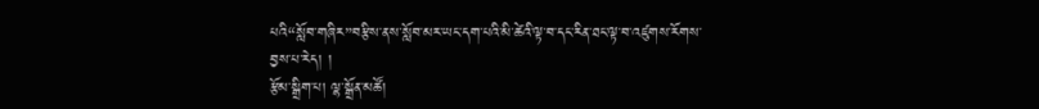པའི“སློབ་གཞིར”བརྩིས་ནས་སློབ་མར་ཡང་དག་པའི་མི་ཚེའི་ལྟ་བ་དང་རིན་ཐང་ལྟ་བ་འཛུགས་རོགས་བྱས་པ་རེད། །
རྩོམ་སྒྲིག་པ། ལྷ་སྒྲོན་མཚོ།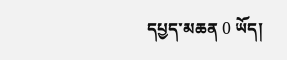དཔྱད་མཆན 0 ཡོད།